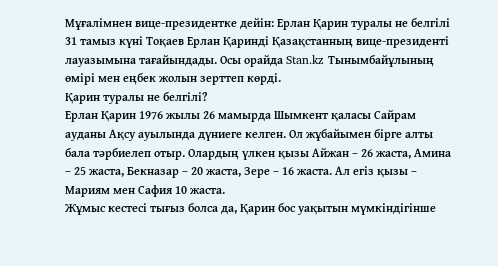Мұғалімнен вице-президентке дейін: Ерлан Қарин туралы не белгілі
31 тамыз күні Тоқаев Ерлан Қаринді Қазақстанның вице-президенті лауазымына тағайындады. Осы орайда Stan.kz Тынымбайұлының өмірі мен еңбек жолын зерттеп көрді.
Қарин туралы не белгілі?
Ерлан Қарин 1976 жылы 26 мамырда Шымкент қаласы Сайрам ауданы Ақсу ауылында дүниеге келген. Ол жұбайымен бірге алты бала тәрбиелеп отыр. Олардың үлкен қызы Айжан – 26 жаста, Амина – 25 жаста, Бекназар – 20 жаста, Зере – 16 жаста. Ал егіз қызы – Мариям мен Сафия 10 жаста.
Жұмыс кестесі тығыз болса да, Қарин бос уақытын мүмкіндігінше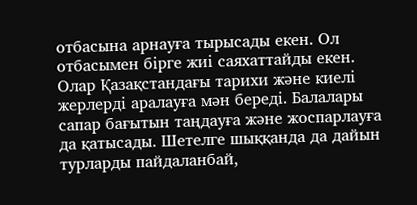отбасына арнауға тырысады екен. Ол отбасымен бірге жиі саяхаттайды екен. Олар Қазақстандағы тарихи және киелі жерлерді аралауға мән береді. Балалары сапар бағытын таңдауға және жоспарлауға да қатысады. Шетелге шыққанда да дайын турларды пайдаланбай,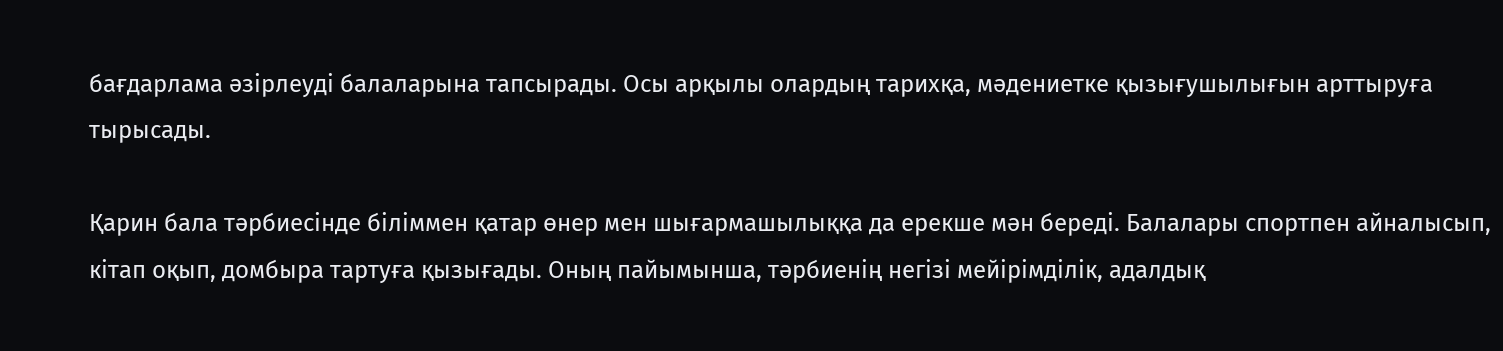бағдарлама әзірлеуді балаларына тапсырады. Осы арқылы олардың тарихқа, мәдениетке қызығушылығын арттыруға тырысады.

Қарин бала тәрбиесінде біліммен қатар өнер мен шығармашылыққа да ерекше мән береді. Балалары спортпен айналысып, кітап оқып, домбыра тартуға қызығады. Оның пайымынша, тәрбиенің негізі мейірімділік, адалдық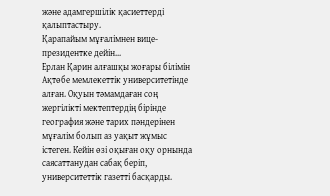және адамгершілік қасиеттерді қалыптастыру.
Қарапайым мұғалімнен вице-президентке дейін...
Ерлан Қарин алғашқы жоғары білімін Ақтөбе мемлекеттік университетінде алған. Оқуын тәмамдаған соң жергілікті мектептердің бірінде география және тарих пәндерінен мұғалім болып аз уақыт жұмыс істеген. Кейін өзі оқыған оқу орнында саясаттанудан сабақ беріп, университеттік газетті басқарды.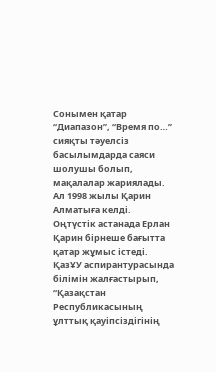Сонымен қатар “Диапазон”, “Время по…” сияқты тәуелсіз басылымдарда саяси шолушы болып, мақалалар жариялады. Ал 1998 жылы Қарин Алматыға келді.
Оңтүстік астанада Ерлан Қарин бірнеше бағытта қатар жұмыс істеді. ҚазҰУ аспирантурасында білімін жалғастырып, “Қазақстан Республикасының ұлттық қауіпсіздігінің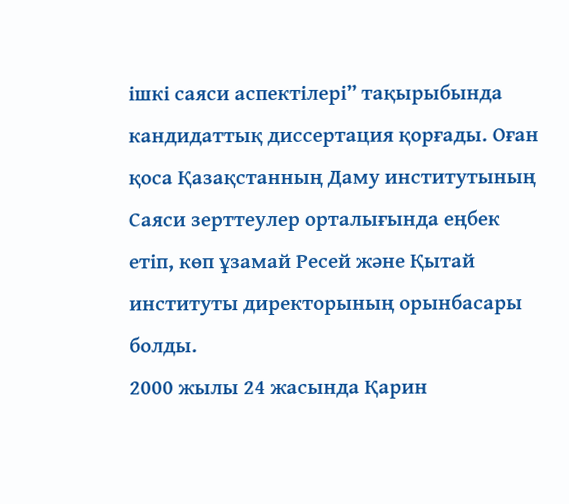ішкі саяси аспектілері” тақырыбында кандидаттық диссертация қорғады. Оған қоса Қазақстанның Даму институтының Саяси зерттеулер орталығында еңбек етіп, көп ұзамай Ресей және Қытай институты директорының орынбасары болды.
2000 жылы 24 жасында Қарин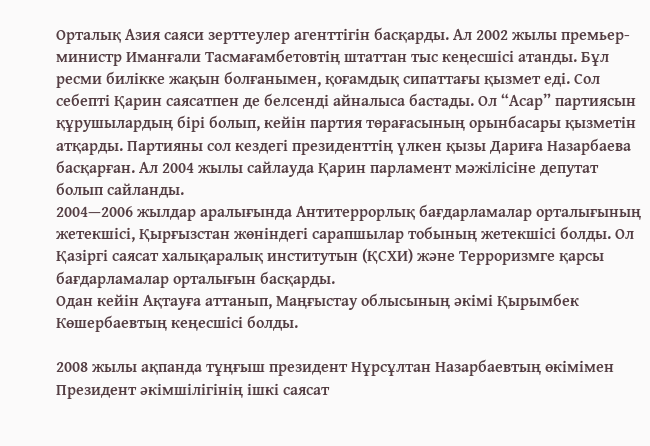Орталық Азия саяси зерттеулер агенттігін басқарды. Ал 2002 жылы премьер-министр Иманғали Тасмағамбетовтің штаттан тыс кеңесшісі атанды. Бұл ресми билікке жақын болғанымен, қоғамдық сипаттағы қызмет еді. Сол себепті Қарин саясатпен де белсенді айналыса бастады. Ол “Асар” партиясын құрушылардың бірі болып, кейін партия төрағасының орынбасары қызметін атқарды. Партияны сол кездегі президенттің үлкен қызы Дариға Назарбаева басқарған. Ал 2004 жылы сайлауда Қарин парламент мәжілісіне депутат болып сайланды.
2004—2006 жылдар аралығында Антитеррорлық бағдарламалар орталығының жетекшісі, Қырғызстан жөніндегі сарапшылар тобының жетекшісі болды. Ол Қазіргі саясат халықаралық институтын (ҚСХИ) және Терроризмге қарсы бағдарламалар орталығын басқарды.
Одан кейін Ақтауға аттанып, Маңғыстау облысының әкімі Қырымбек Көшербаевтың кеңесшісі болды.

2008 жылы ақпанда тұңғыш президент Нұрсұлтан Назарбаевтың өкімімен Президент әкімшілігінің ішкі саясат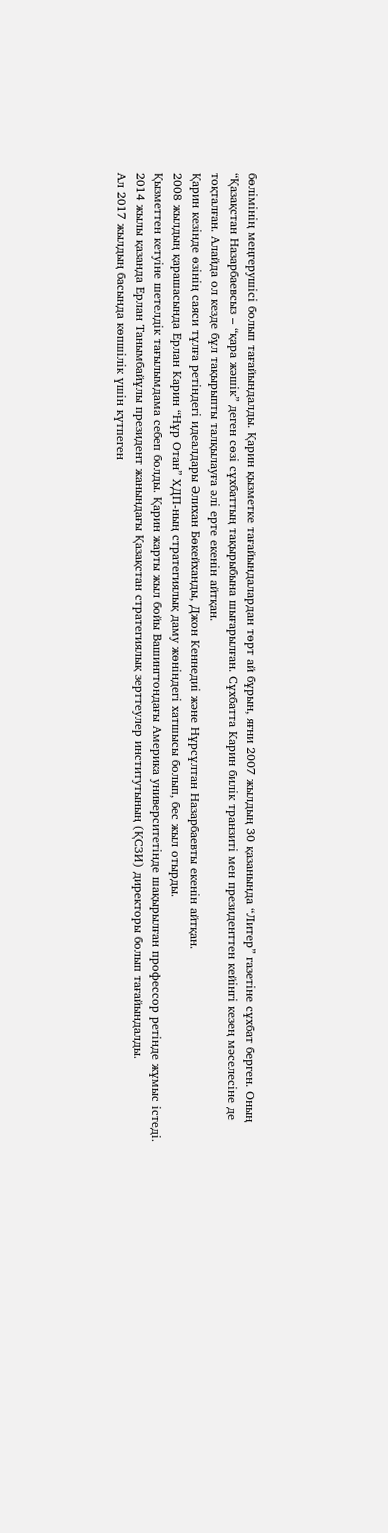бөлімінің меңгерушісі болып тағайындалды. Қарин қызметке тағайындалардан төрт ай бұрын, яғни 2007 жылдың 30 қазанында “Литер” газетіне сұхбат берген. Оның “Қазақстан Назарбаевсыз – “қара жәшік” деген сөзі сұхбаттың тақырыбына шығарылған. Сұхбатта Карин билік транзиті мен президенттен кейінгі кезең мәселесіне де тоқталған. Алайда ол кезде бұл тақырыпты талқылауға әлі ерте екенін айтқан.
Қарин кезінде өзінің саяси тұлға ретіндегі идеалдары Әлихан Бөкейханды, Джон Кеннедиі және Нұрсұлтан Назарбаевты екенін айтқан.
2008 жылдың қарашасында Ерлан Карин “Нұр Отан” ХДП-ның стратегиялық даму жөніндегі хатшысы болып, бес жыл отырды.
Қызметтен кетуіне шетелдік тағылымдама себеп болды. Қарин жарты жыл бойы Вашингтондағы Америка университетінде шақырылған профессор ретінде жұмыс істеді.
2014 жылы қазанда Ерлан Танымбайұлы президент жанындағы Қазақстан стратегиялық зерттеулер институтының (ҚСЗИ) директоры болып тағайындалды.
Ал 2017 жылдың басында көпшілік үшін күтпеген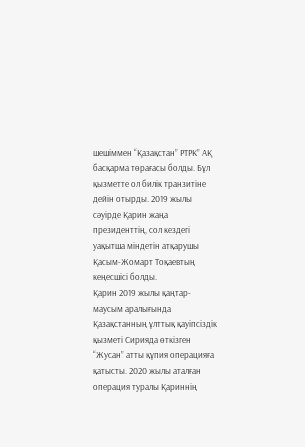шешіммен “Қазақстан” РТРК” АҚ басқарма төрағасы болды. Бұл қызметте ол билік транзитіне дейін отырды. 2019 жылы сәуірде Қарин жаңа президенттің, сол кездегі уақытша міндетін атқарушы Қасым-Жомарт Тоқаевтың кеңесшісі болды.
Қарин 2019 жылы қаңтар-маусым аралығында Қазақстанның ұлттық қауіпсіздік қызметі Сирияда өткізген “Жусан” атты құпия операцияға қатысты. 2020 жылы аталған операция туралы Қариннің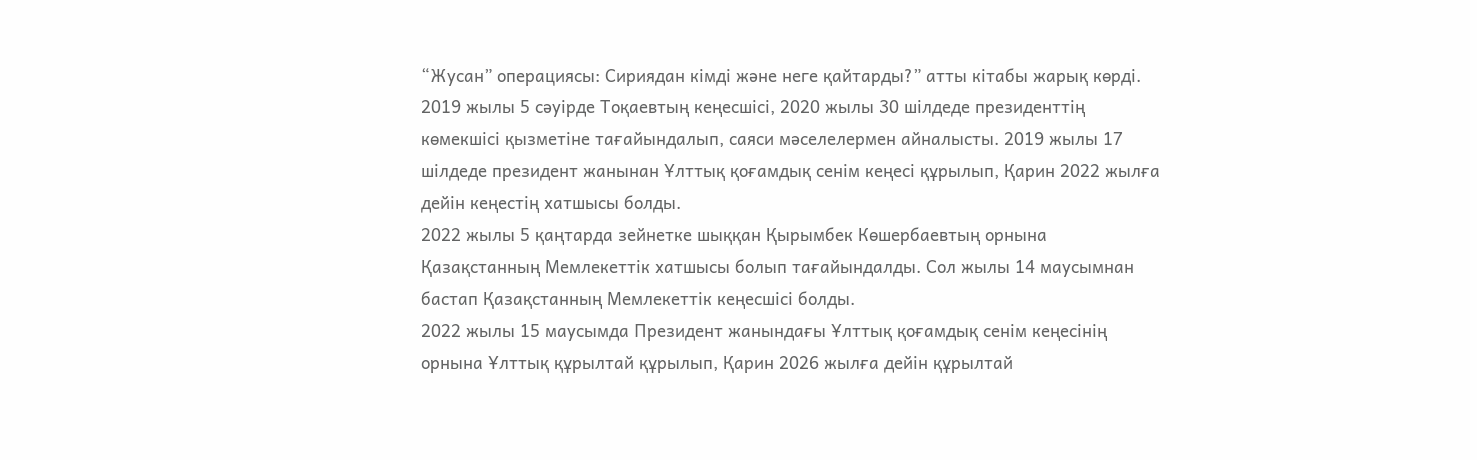“Жусан” операциясы: Сириядан кімді және неге қайтарды?” атты кітабы жарық көрді.
2019 жылы 5 сәуірде Тоқаевтың кеңесшісі, 2020 жылы 30 шілдеде президенттің көмекшісі қызметіне тағайындалып, саяси мәселелермен айналысты. 2019 жылы 17 шілдеде президент жанынан Ұлттық қоғамдық сенім кеңесі құрылып, Қарин 2022 жылға дейін кеңестің хатшысы болды.
2022 жылы 5 қаңтарда зейнетке шыққан Қырымбек Көшербаевтың орнына Қазақстанның Мемлекеттік хатшысы болып тағайындалды. Сол жылы 14 маусымнан бастап Қазақстанның Мемлекеттік кеңесшісі болды.
2022 жылы 15 маусымда Президент жанындағы Ұлттық қоғамдық сенім кеңесінің орнына Ұлттық құрылтай құрылып, Қарин 2026 жылға дейін құрылтай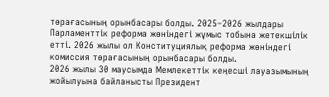төрағасының орынбасары болды. 2025–2026 жылдары Парламенттік реформа жөніндегі жұмыс тобына жетекшілік етті. 2026 жылы ол Конституциялық реформа жөніндегі комиссия төрағасының орынбасары болды.
2026 жылы 30 маусымда Мемлекеттік кеңесші лауазымының жойылуына байланысты Президент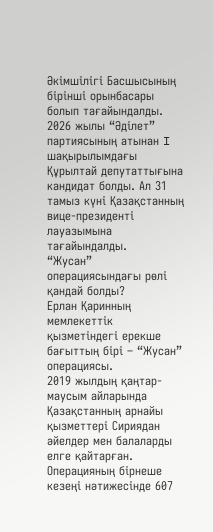Әкімшілігі Басшысының бірінші орынбасары болып тағайындалды. 2026 жылы “Әділет” партиясының атынан I шақырылымдағы Құрылтай депутаттығына кандидат болды. Ал 31 тамыз күні Қазақстанның вице-президенті лауазымына тағайындалды.
“Жусан” операциясындағы рөлі қандай болды?
Ерлан Қаринның мемлекеттік қызметіндегі ерекше бағыттың бірі – “Жусан” операциясы.
2019 жылдың қаңтар-маусым айларында Қазақстанның арнайы қызметтері Сириядан әйелдер мен балаларды елге қайтарған. Операцияның бірнеше кезеңі нәтижесінде 607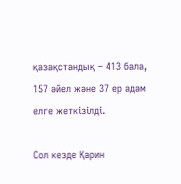қазақстандық – 413 бала, 157 әйел және 37 ер адам елге жеткізілді.

Сол кезде Қарин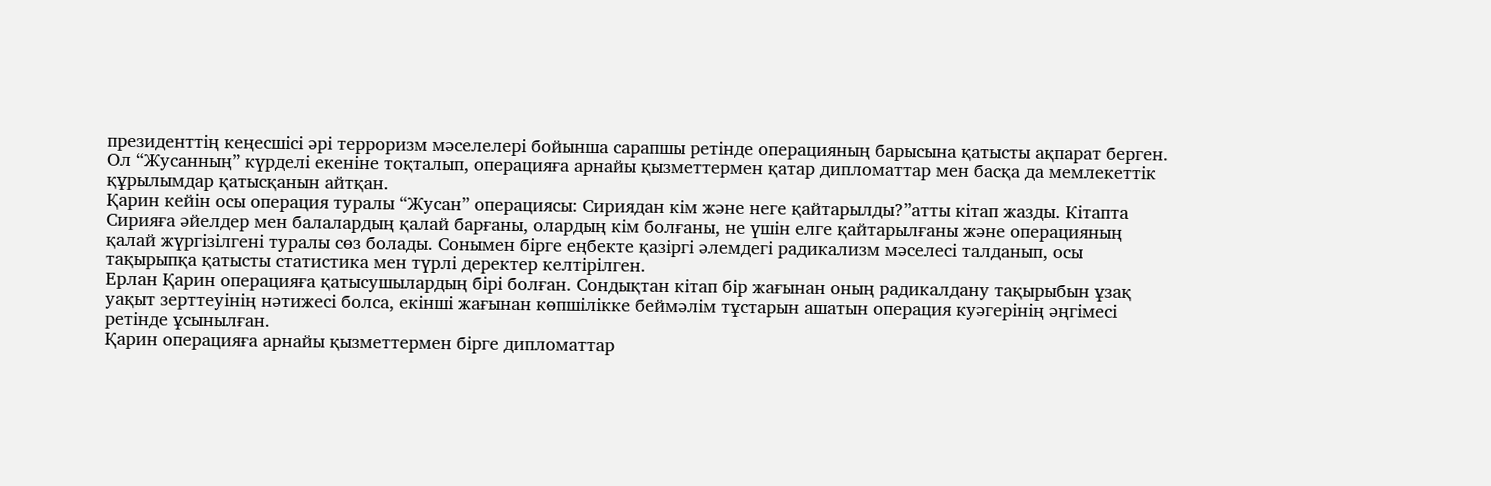президенттің кеңесшісі әрі терроризм мәселелері бойынша сарапшы ретінде операцияның барысына қатысты ақпарат берген. Ол “Жусанның” күрделі екеніне тоқталып, операцияға арнайы қызметтермен қатар дипломаттар мен басқа да мемлекеттік құрылымдар қатысқанын айтқан.
Қарин кейін осы операция туралы “Жусан” операциясы: Сириядан кім және неге қайтарылды?”атты кітап жазды. Кітапта Сирияға әйелдер мен балалардың қалай барғаны, олардың кім болғаны, не үшін елге қайтарылғаны және операцияның қалай жүргізілгені туралы сөз болады. Сонымен бірге еңбекте қазіргі әлемдегі радикализм мәселесі талданып, осы тақырыпқа қатысты статистика мен түрлі деректер келтірілген.
Ерлан Қарин операцияға қатысушылардың бірі болған. Сондықтан кітап бір жағынан оның радикалдану тақырыбын ұзақ уақыт зерттеуінің нәтижесі болса, екінші жағынан көпшілікке беймәлім тұстарын ашатын операция куәгерінің әңгімесі ретінде ұсынылған.
Қарин операцияға арнайы қызметтермен бірге дипломаттар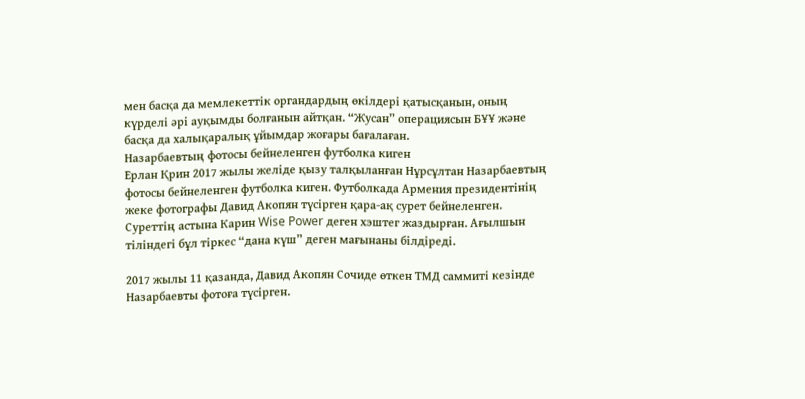мен басқа да мемлекеттік органдардың өкілдері қатысқанын, оның күрделі әрі ауқымды болғанын айтқан. “Жусан” операциясын БҰҰ және басқа да халықаралық ұйымдар жоғары бағалаған.
Назарбаевтың фотосы бейнеленген футболка киген
Ерлан Қрин 2017 жылы желіде қызу талқыланған Нұрсұлтан Назарбаевтың фотосы бейнеленген футболка киген. Футболкада Армения президентінің жеке фотографы Давид Акопян түсірген қара-ақ сурет бейнеленген. Суреттің астына Карин Wise Power деген хэштег жаздырған. Ағылшын тіліндегі бұл тіркес “дана күш” деген мағынаны білдіреді.

2017 жылы 11 қазанда, Давид Акопян Сочиде өткен ТМД саммиті кезінде Назарбаевты фотоға түсірген.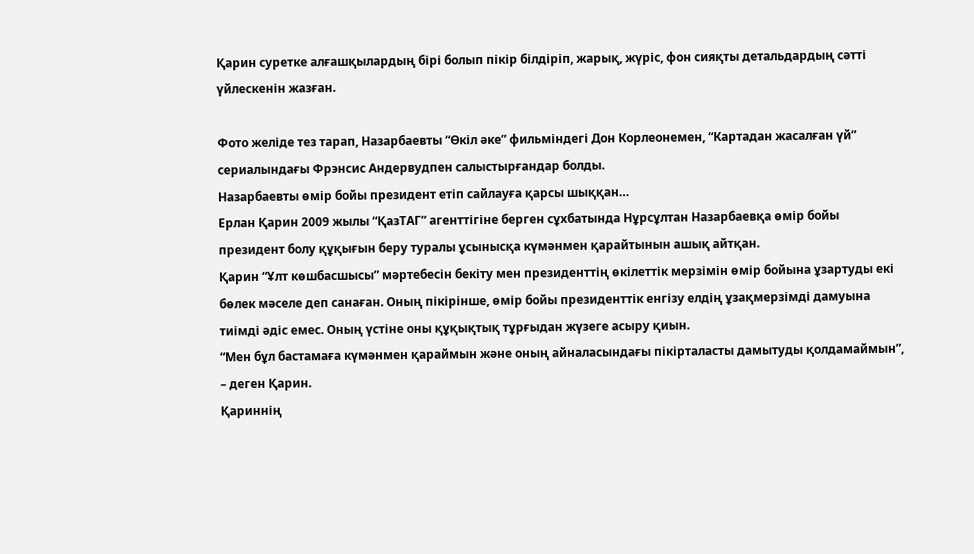Қарин суретке алғашқылардың бірі болып пікір білдіріп, жарық, жүріс, фон сияқты детальдардың сәтті үйлескенін жазған.

Фото желіде тез тарап, Назарбаевты “Өкіл әке” фильміндегі Дон Корлеонемен, “Картадан жасалған үй” сериалындағы Фрэнсис Андервудпен салыстырғандар болды.
Назарбаевты өмір бойы президент етіп сайлауға қарсы шыққан…
Ерлан Қарин 2009 жылы “ҚазТАГ” агенттігіне берген сұхбатында Нұрсұлтан Назарбаевқа өмір бойы президент болу құқығын беру туралы ұсынысқа күмәнмен қарайтынын ашық айтқан.
Қарин “Ұлт көшбасшысы” мәртебесін бекіту мен президенттің өкілеттік мерзімін өмір бойына ұзартуды екі бөлек мәселе деп санаған. Оның пікірінше, өмір бойы президенттік енгізу елдің ұзақмерзімді дамуына тиімді әдіс емес. Оның үстіне оны құқықтық тұрғыдан жүзеге асыру қиын.
“Мен бұл бастамаға күмәнмен қараймын және оның айналасындағы пікірталасты дамытуды қолдамаймын”, – деген Қарин.
Қариннің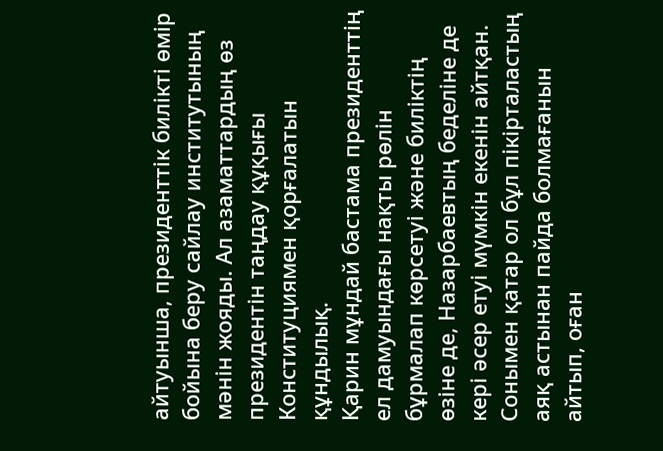айтуынша, президенттік билікті өмір бойына беру сайлау институтының мәнін жояды. Ал азаматтардың өз президентін таңдау құқығы Конституциямен қорғалатын құндылық.
Қарин мұндай бастама президенттің ел дамуындағы нақты рөлін бұрмалап көрсетуі және биліктің өзіне де, Назарбаевтың беделіне де кері әсер етуі мүмкін екенін айтқан.
Сонымен қатар ол бұл пікірталастың аяқ астынан пайда болмағанын айтып, оған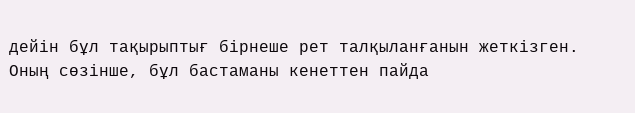дейін бұл тақырыптығ бірнеше рет талқыланғанын жеткізген. Оның сөзінше, бұл бастаманы кенеттен пайда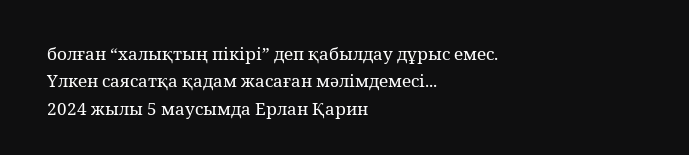болған “халықтың пікірі” деп қабылдау дұрыс емес.
Үлкен саясатқа қадам жасаған мәлімдемесі...
2024 жылы 5 маусымда Ерлан Қарин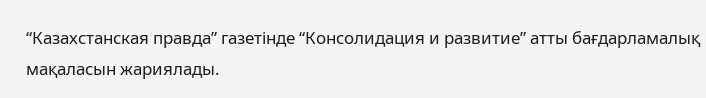“Казахстанская правда” газетінде “Консолидация и развитие” атты бағдарламалық мақаласын жариялады.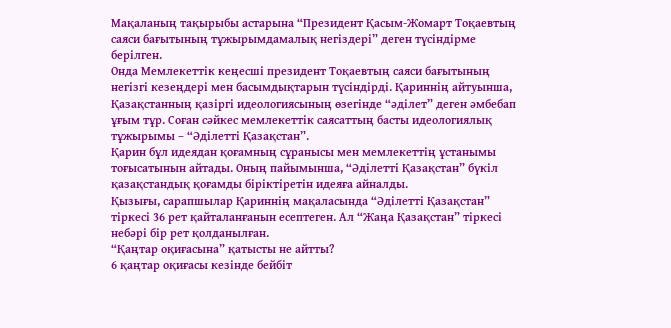Мақаланың тақырыбы астарына “Президент Қасым-Жомарт Тоқаевтың саяси бағытының тұжырымдамалық негіздері” деген түсіндірме берілген.
Онда Мемлекеттік кеңесші президент Тоқаевтың саяси бағытының негізгі кезеңдері мен басымдықтарын түсіндірді. Қариннің айтуынша, Қазақстанның қазіргі идеологиясының өзегінде “әділет” деген әмбебап ұғым тұр. Соған сәйкес мемлекеттік саясаттың басты идеологиялық тұжырымы – “Әділетті Қазақстан”.
Қарин бұл идеядан қоғамның сұранысы мен мемлекеттің ұстанымы тоғысатынын айтады. Оның пайымынша, “Әділетті Қазақстан” бүкіл қазақстандық қоғамды біріктіретін идеяға айналды.
Қызығы, сарапшылар Қариннің мақаласында “Әділетті Қазақстан” тіркесі 36 рет қайталанғанын есептеген. Ал “Жаңа Қазақстан” тіркесі небәрі бір рет қолданылған.
“Қаңтар оқиғасына” қатысты не айтты?
6 қаңтар оқиғасы кезінде бейбіт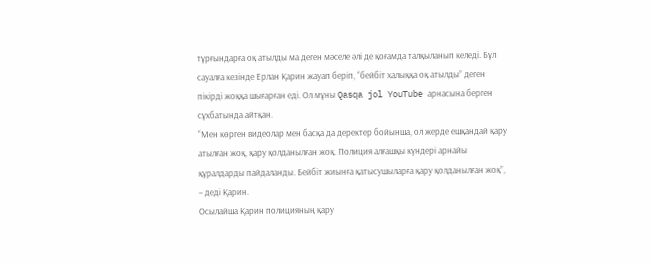тұрғындарға оқ атылды ма деген мәселе әлі де қоғамда талқыланып келеді. Бұл сауалға кезінде Ерлан Қарин жауап беріп, “бейбіт халыққа оқ атылды” деген пікірді жоққа шығарған еді. Ол мұны Qasqa jol YouTube арнасына берген сұхбатында айтқан.
“Мен көрген видеолар мен басқа да деректер бойынша, ол жерде ешқандай қару атылған жоқ, қару қолданылған жоқ. Полиция алғашқы күндері арнайы құралдарды пайдаланды. Бейбіт жиынға қатысушыларға қару қолданылған жоқ”, – деді Қарин.
Осылайша Қарин полицияның қару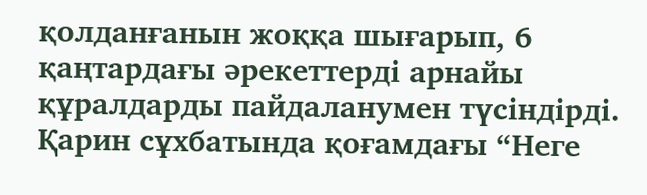қолданғанын жоққа шығарып, 6 қаңтардағы әрекеттерді арнайы құралдарды пайдаланумен түсіндірді.
Қарин сұхбатында қоғамдағы “Неге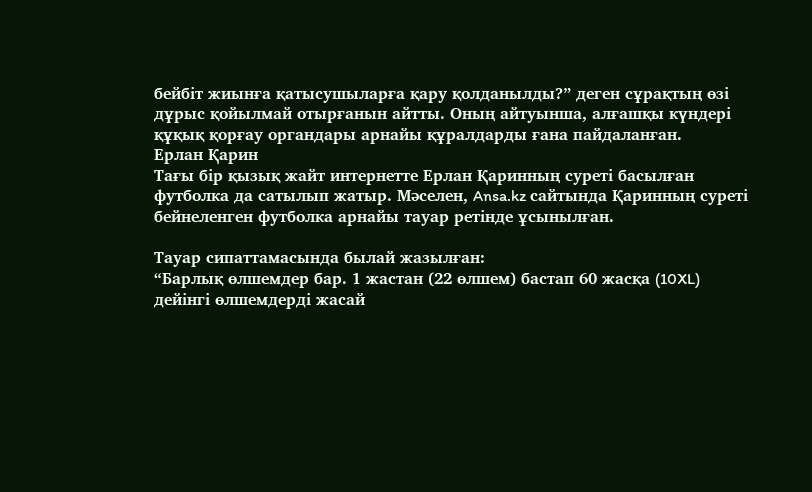бейбіт жиынға қатысушыларға қару қолданылды?” деген сұрақтың өзі дұрыс қойылмай отырғанын айтты. Оның айтуынша, алғашқы күндері құқық қорғау органдары арнайы құралдарды ғана пайдаланған.
Ерлан Қарин
Тағы бір қызық жайт интернетте Ерлан Қаринның суреті басылған футболка да сатылып жатыр. Мәселен, Ansa.kz сайтында Қаринның суреті бейнеленген футболка арнайы тауар ретінде ұсынылған.

Тауар сипаттамасында былай жазылған:
“Барлық өлшемдер бар. 1 жастан (22 өлшем) бастап 60 жасқа (10XL) дейінгі өлшемдерді жасай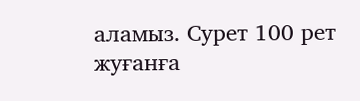аламыз. Сурет 100 рет жуғанға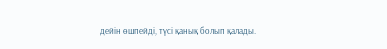дейін өшпейді, түсі қанық болып қалады.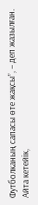Футболканың сапасы өте жақсы”, – деп жазылған.
Айта кетейік,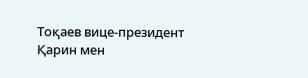Тоқаев вице-президент Қарин мен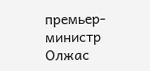премьер-министр Олжас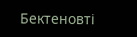Бектеновті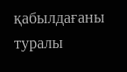қабылдағаны туралы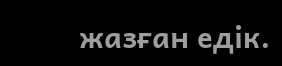жазған едік.